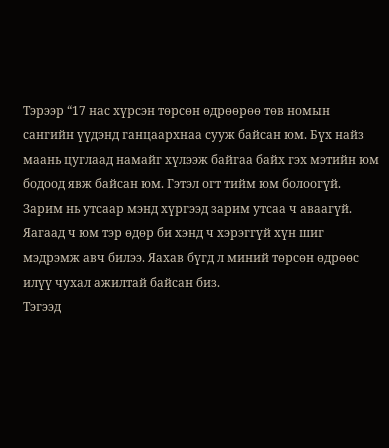Тэрээр “17 нас хүрсэн төрсөн өдрөөрөө төв номын сангийн үүдэнд ганцаархнаа сууж байсан юм. Бүх найз маань цуглаад намайг хүлээж байгаа байх гэх мэтийн юм бодоод явж байсан юм. Гэтэл огт тийм юм болоогүй.
Зарим нь утсаар мэнд хүргээд зарим утсаа ч аваагүй. Яагаад ч юм тэр өдөр би хэнд ч хэрэггүй хүн шиг мэдрэмж авч билээ. Яахав бүгд л миний төрсөн өдрөөс илүү чухал ажилтай байсан биз.
Тэгээд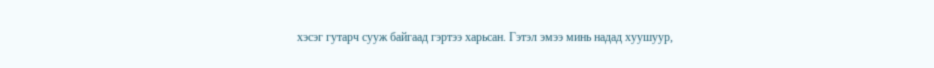хэсэг гутарч сууж байгаад гэртээ харьсан. Гэтэл эмээ минь надад хуушуур,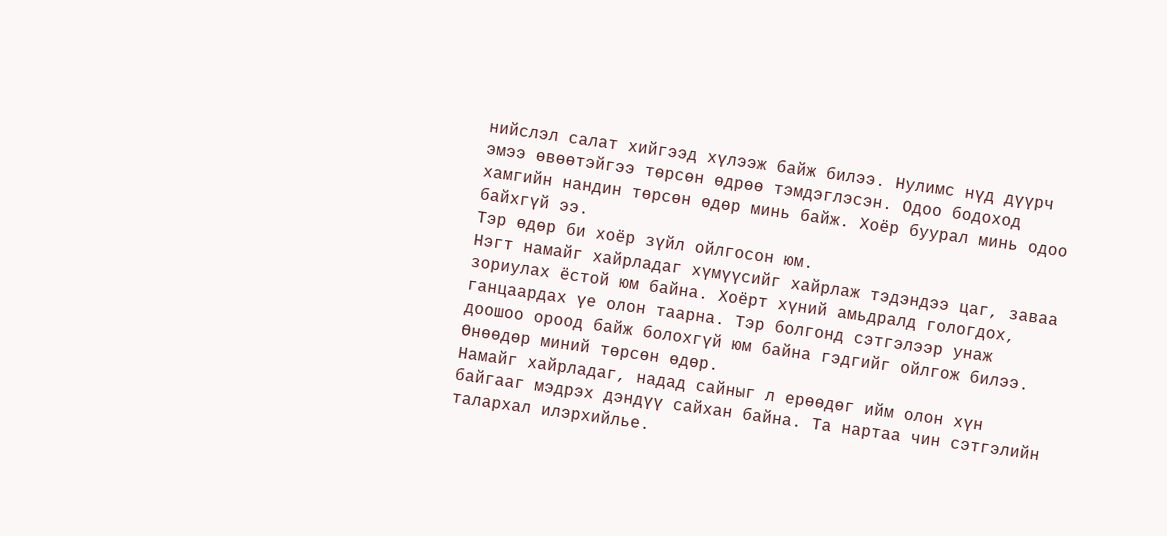нийслэл салат хийгээд хүлээж байж билээ. Нулимс нүд дүүрч эмээ өвөөтэйгээ төрсөн өдрөө тэмдэглэсэн. Одоо бодоход хамгийн нандин төрсөн өдөр минь байж. Хоёр буурал минь одоо байхгүй ээ.
Тэр өдөр би хоёр зүйл ойлгосон юм.
Нэгт намайг хайрладаг хүмүүсийг хайрлаж тэдэндээ цаг, заваа зориулах ёстой юм байна. Хоёрт хүний амьдралд гологдох, ганцаардах үе олон таарна. Тэр болгонд сэтгэлээр унаж доошоо ороод байж болохгүй юм байна гэдгийг ойлгож билээ.
Өнөөдөр миний төрсөн өдөр.
Намайг хайрладаг, надад сайныг л ерөөдөг ийм олон хүн байгааг мэдрэх дэндүү сайхан байна. Та нартаа чин сэтгэлийн талархал илэрхийлье.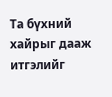Та бүхний хайрыг дааж итгэлийг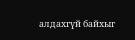алдахгүй байхыг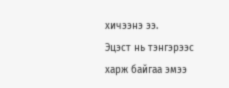хичээнэ ээ.
Эцэст нь тэнгэрээс харж байгаа эмээ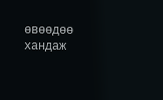өвөөдөө хандаж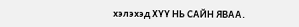хэлэхэд ХҮҮ НЬ САЙН ЯВАА.